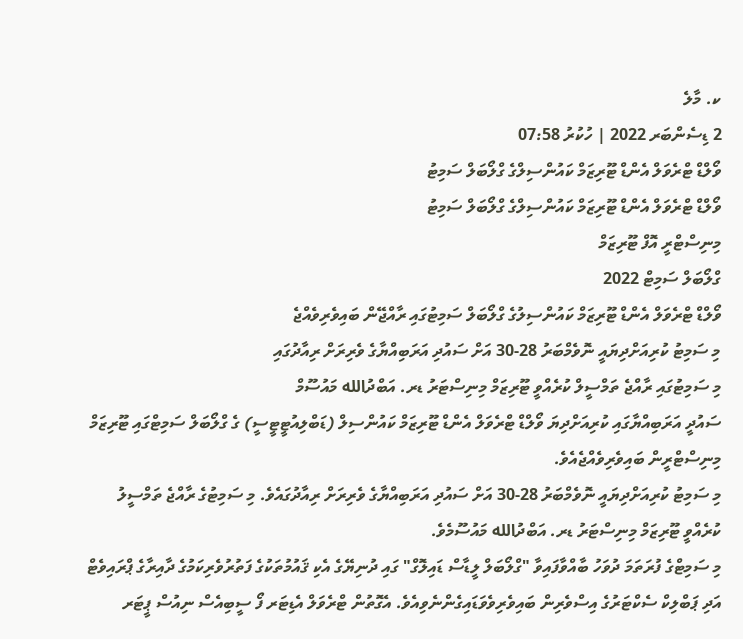ކ. މާލެ
2 ޑިސެންބަރ 2022 | ހުކުރު 07:58
ވޯލްޑް ޓްރެވަލް އެންޑް ޓޫރިޒަމް ކައުންސިލްގެ ގްލޯބަލް ސަމިޓު
ވޯލްޑް ޓްރެވަލް އެންޑް ޓޫރިޒަމް ކައުންސިލްގެ ގްލޯބަލް ސަމިޓު
މިނިސްޓްރީ އޮފް ޓޫރިޒަމް
ގްލޯބަލް ސަމިޓް 2022
ވޯލްޑް ޓްރެވަލް އެންޑް ޓޫރިޒަމް ކައުންސިލުގެ ގްލޯބަލް ސަމިޓުގައި ރާއްޖޭން ބައިވެރިވެއްޖެ
މި ސަމިޓު ކުރިއަށްދިޔައީ ނޮވެމްބަރު 28-30 އަށް ސައުދި އަރަބިއްޔާގެ ވެރިރަށް ރިއާދުގައި
މި ސަމިޓުގައި ރާއްޖެ ތަމްސީލް ކުރެއްވީ ޓޫރިޒަމް މިނިސްޓަރު ޑރ. އަބްދުالله މައުސޫމް
ސައުދީ އަރަބިއްޔާގައި ކުރިއަށްދިޔަ ވޯލްޑް ޓްރެވަލް އެންޑް ޓޫރިޒަމް ކައުންސިލް (ޑަބްލިއުޓީޓީސީ) ގެ ގްލޯބަލް ސަމިޓްގައި ޓޫރިޒަމް މިނިސްޓްރީން ބައިވެރިވެއްޖެއެވެ.
މި ސަމިޓު ކުރިއަށްދިޔައީ ނޮވެމްބަރު 28-30 އަށް ސައުދި އަރަބިއްޔާގެ ވެރިރަށް ރިއާދުގައެވެ. މި ސަމިޓުގެ ރާއްޖެ ތަމްސީލު ކުރެއްވީ ޓޫރިޒަމް މިނިސްޓަރު ޑރ. އަބްދުالله މައުސޫމެވެ.
މި ސަމިޓްގެ ފުރަތަމަ ދުވަހު ބާއްވާފައިވާ "ގްލޯބަލް ލީޑާސް ޑައިލޮގް" ގައި ދުނިޔޭގެ އެކި ޤައުމުތަކުގެ ފަތުރުވެރިކަމުގެ ދާއިރާގެ ޕްރައިވެޓް އަދި ޕަބްލިކް ސެކްޓަރުގެ އިސްވެރިން ބައިވެރިވެވަޑައިގެންނެވިއެވެ. އެގޮތުން ޓްރެވަލް އެޑިޓަރ ފޯ ސީބިއެސް ނިއުސް ޕީޓަރ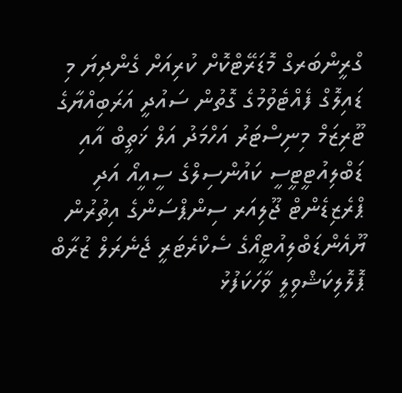ގްރީންބަރގް މޮޑަރޭޓްކޮށް ކުރިއަށް ގެންދިޔަ މި ޑައިލޮގް ފެއްޓެވުމުގެ ގޮތުން ސައުދީ އަރަބިއްޔާގެ ޓޫރިޒަމް މިނިސްޓަރު އަހްމަދު އަލް ޚަތީބް އާއި ޑަބްލިއުޓީޓީސީ ކައުންސިލްގެ ސީއީއޯ އަދި ޕްރެޒިޑެންޓް ޖޫލިއަރ ސިންޕްސަންގެ އިތުރުން ޔޫއެންޑަބްލިއުޓީއޯގެ ސެކްރެޓަރީ ޖެނެރަލް ޒުރާބް ޕޮލޮލިކަޝްވިލީ ވާހަކަފުޅު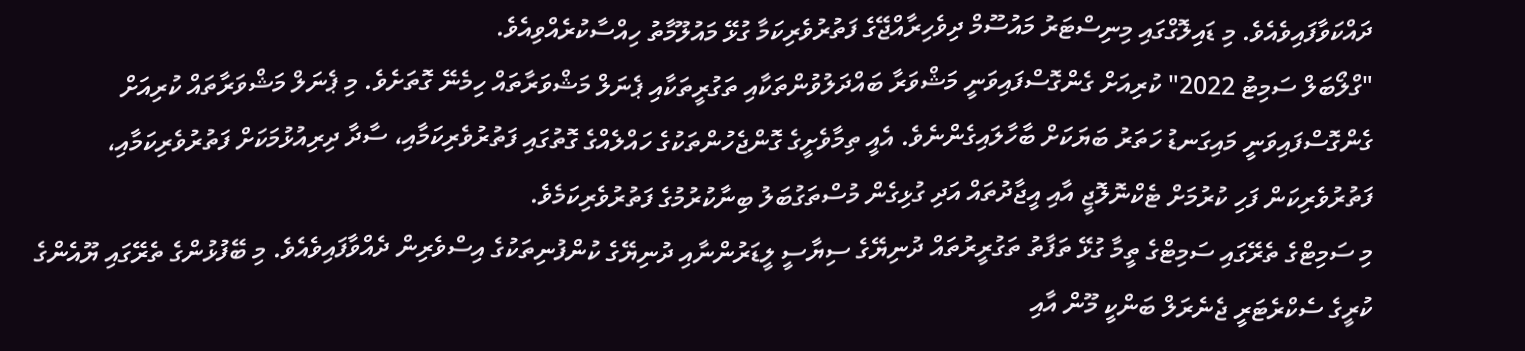ދައްކަވާފައިވެއެވެ. މި ޑައިލޮގްގައި މިނިސްޓަރު މައުސޫމް ދިވެހިރާއްޖޭގެ ފަތުރުވެރިކަމާ ގުޅޭ މައުލޫމާތު ހިއްސާކުރެއްވިއެވެ.
"ގްލޯބަލް ސަމިޓު 2022" ކުރިއަށް ގެންގޮސްފައިވަނީ މަޝްވަރާ ބައްދަލުވުންތަކާއި ތަގުރީތަކާއި ޕެނަލް މަޝްވަރާތައް ހިމެނޭ ގޮތަށެވެ. މި ޕެނަލް މަޝްވަރާތައް ކުރިއަށް ގެންގޮސްފައިވަނީ މައިގަނޑު ހަތަރު ބަޔަކަށް ބާހާލައިގެންނެވެ. އެއީ ތިމާވެށީގެ ގޮންޖެހުންތަކުގެ ހައްލެއްގެ ގޮތުގައި ފަތުރުވެރިކަމާއި، ސާދާ ދިރިއުޅުމަކަށް ފަތުރުވެރިކަމާއި، ފަތުރުވެރިކަން ފަހި ކުރުމަށް ޓެކްނޮލޮޖީ އާއި އީޖާދުތައް އަދި ގުޅިގެން މުސްތަގުބަލު ބިނާކުރުމުގެ ފަތުރުވެރިކަމެވެ.
މި ސަމިޓްގެ ތެރޭގައި ސަމިޓްގެ ތީމާ ގުޅޭ ތަފާތު ތަގުރީރުތައް ދުނިޔޭގެ ސިޔާސީ ލީޑަރުންނާއި ދުނިޔޭގެ ކުންފުނިތަކުގެ އިސްވެރިން ދެއްވާފައިވެއެވެ. މި ބޭފުޅުންގެ ތެރޭގައި ޔޫއެންގެ ކުރީގެ ސެކްރެޓަރީ ޖެނެރަލް ބަންކީ މޫން އާއި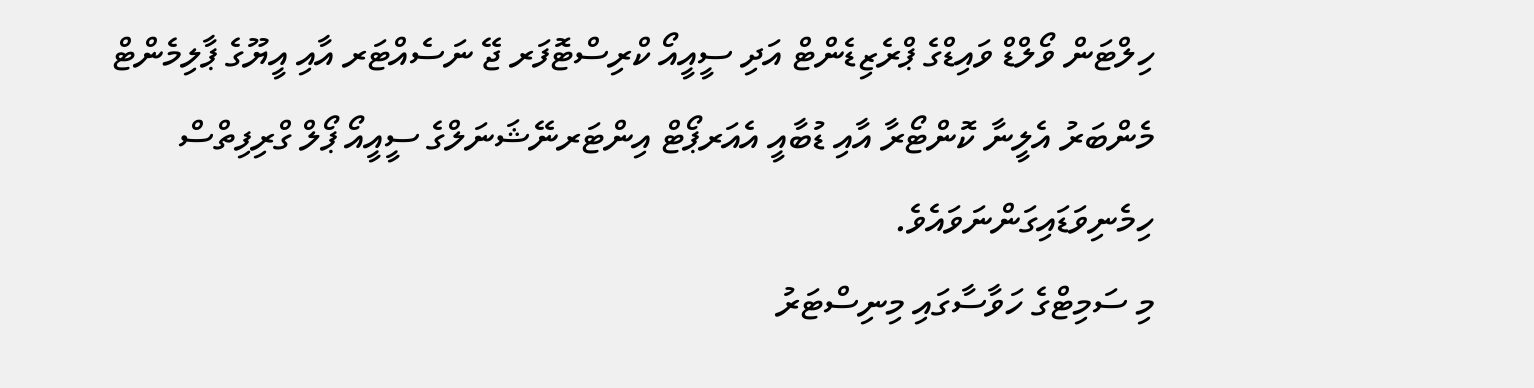ހިލްޓަން ވޯލްޑް ވައިޑްގެ ޕްރެޒިޑެންޓް އަދި ސީއީއޯ ކްރިސްޓޮފަރ ޖޭ ނަސެއްޓަރ އާއި އީޔޫގެ ޕާލިމެންޓް މެންބަރު އެލީނާ ކޮންޓޯރާ އާއި ޑުބާއީ އެއަރޕޯޓް އިންޓަރނޭޝަނަލްގެ ސީއީއޯ ޕޯލް ގްރިފިތްސް ހިމެނިވަޑައިގަންނަވައެވެ.
މި ސަމިޓްގެ ހަވާސާގައި މިނިސްޓަރު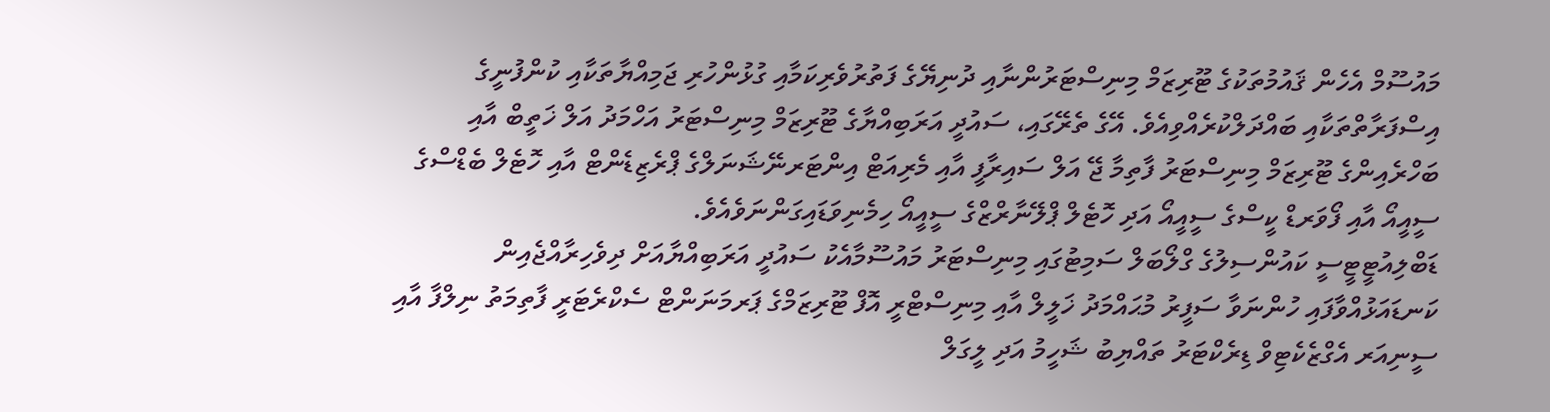މައުސޫމް އެހެން ޤައުމުތަކުގެ ޓޫރިޒަމް މިނިސްޓަރުންނާއި ދުނިޔޭގެ ފަތުރުވެރިކަމާއި ގުޅުންހުރި ޖަމިއްޔާތަކާއި ކުންފުނީގެ އިސްފަރާތްތަކާއި ބައްދަލްކުރެއްވިއެވެ. އޭގެ ތެރޭގައި، ސައުދީ އަރަބިއްޔާގެ ޓޫރިޒަމް މިނިސްޓަރު އަހްމަދު އަލް ޚަތީބް އާއި ބަހްރެއިންގެ ޓޫރިޒަމް މިނިސްޓަރު ފާތިމާ ޖޭ އަލް ސައިރާފީ އާއި މެރިއަޓް އިންޓަރނޭޝަނަލްގެ ޕްރެޒިޑެންޓް އާއި ހޮޓެލް ބެޑްސްގެ ސީއީއޯ އާއި ފޯވަރޑް ކީސްގެ ސީއީއޯ އަދި ހޮޓެލް ޕްލޭނާރްޒްގެ ސީއީއޯ ހިމެނިވަޑައިގަންނަވެއެވެ.
ޑަބްލިއުޓީޓީސީ ކައުންސިލުގެ ގްލޯބަލް ސަމިޓުގައި މިނިސްޓަރު މައުސޫމާއެކު ސައުދީ އަރަބިއްޔާއަށް ދިވެހިރާއްޖެއިން ކަނޑައަޅުއްވާފައި ހުންނަވާ ސަފީރު މުޙައްމަދު ޚަލީލް އާއި މިނިސްޓްރީ އޮފް ޓޫރިޒަމްގެ ޕަރމަނަންޓް ސެކްރެޓަރީ ފާތިމަތު ނިލްފާ އާއި ސީނިއަރ އެގްޒެކެޓިވް ޑިރެކްޓަރު ތައްޔިބު ޝަހީމު އަދި ލީގަލް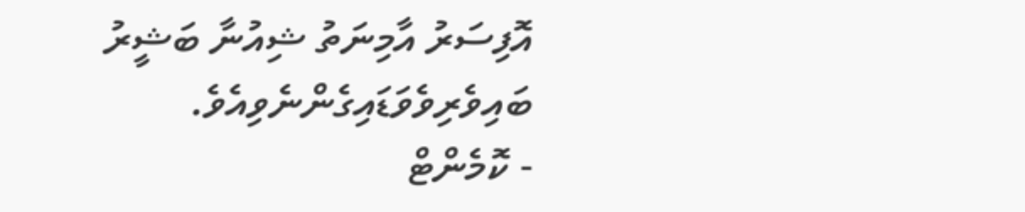އޮފިސަރު އާމިނަތު ޝިއުނާ ބަޝީރު ބައިވެރިވެވަޑައިގެންނެވިއެވެ.
- ކޮމެންޓް